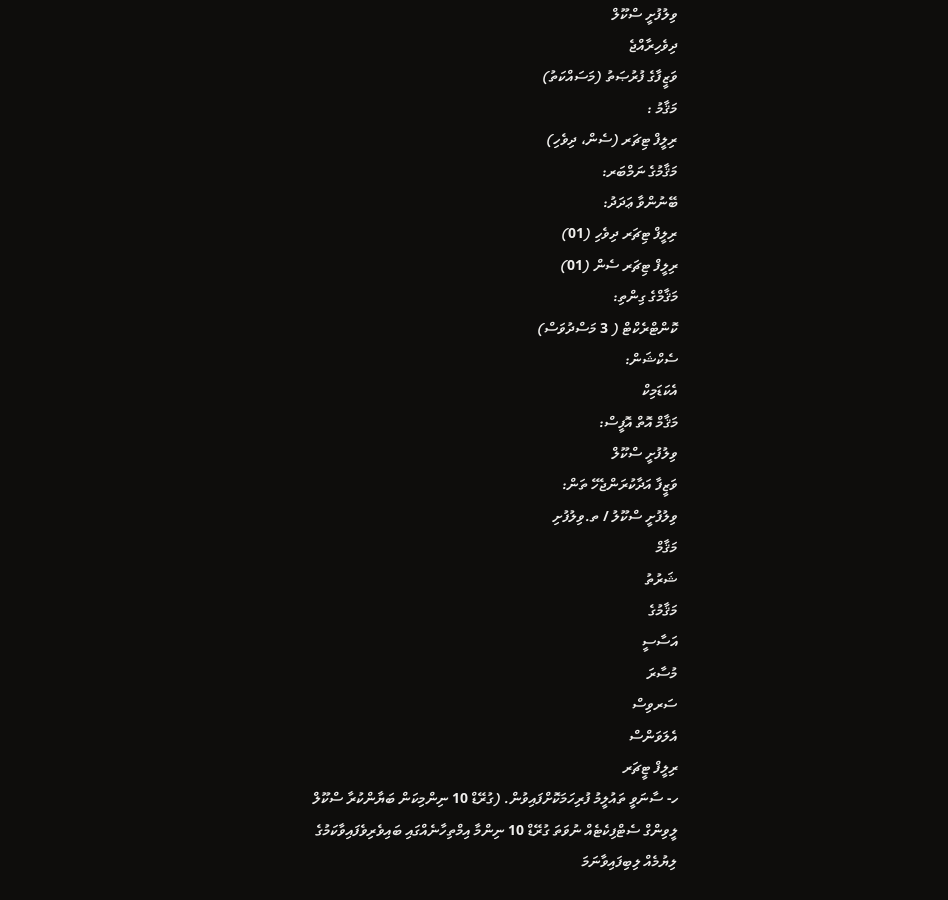ވިލުފުށީ ސްކޫލް
ދިވެހިރާއްޖެ
ވަޒީފާގެ ފުރުޞަތު (މަސައްކަތު)
މަޤާމު :
ރިލީފް ޓިޗަރ (ސެން، ދިވެހި)
މަޤާމުގެ ނަމްބަރ:
ބޭނުންވާ ޢަދަދު:
ރިލީފް ޓިޗަރ ދިވެހި (01)
ރިލީފް ޓިޗަރ ސެން (01)
މަޤާމްގެ ގިންތި:
ކޮންޓްރެކްޓް ( 3 މަސްދުވަސް)
ސެކްޝަން:
އެކަޑަމިކް
މަޤާމް އޮތް އޮފީސް:
ވިލުފުށީ ސްކޫލް
ވަޒީފާ އަދާކުރަންޖެހޭ ތަން:
ވިލުފުށީ ސްކޫލު / ތ.ވިލުފުށި
މަޤާމް
ޝަރުތު
މަޤާމުގެ
އަސާސީ
މުސާރަ
ސަރވިސް
އެލަވަންސް
ރިލީފް ޓީޗަރ
ހ- ސާނަވީ ތައުލީމު ފުރިހަމަކޮށްފައިވުން. (ގުރޭޑް 10 ނިންމިކަން ބަޔާންކުރާ ސްކޫލް ލީވިންގް ސެޓްފިކެޓެއް ނުވަތަ ގުރޭޑް 10 ނިންމާ އިމްތިހާނެއްގައި ބައިވެރިވެފައިވާކަމުގެ ލިޔުމެއް ލިބިފައިވާނަމަ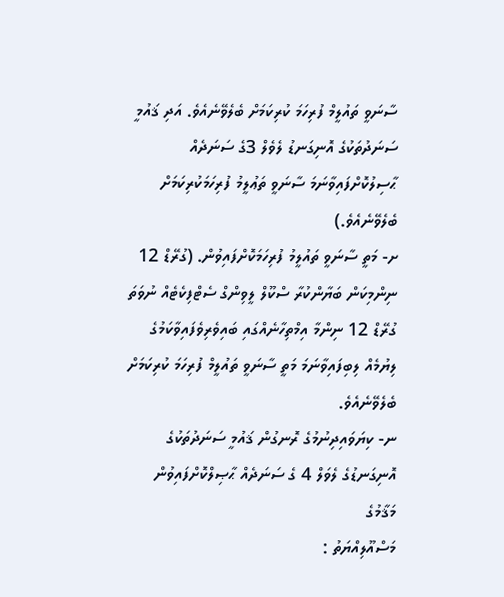ސާނަވީ ތައުލީމް ފުރިހަމަ ކުރިކަމަށް ބެލެވޭނެއެވެ. އަދި ޤައުމީ ސަނަދުތަކުގެ އޮނިގަނޑު ލެވެލް 3ގެ ސަނަދެއް ޙާސިލުކޮށްފައިވާނަމަ ސާނަވީ ތަޢުލީމު ފުރިހަމަކުރިކަމަށް ބެލެވޭނެއެވެ.)
ށ- މަތީ ސާނަވީ ތައުލީމު ފުރިހަމަކޮށްފައިވުން. (ގުރޭޑް 12 ނިންމިކަން ބަޔާންކުރާ ސްކޫލް ލީވިންގް ސެޓްފިކެޓެއް ނުވަތަ ގުރޭޑް 12 ނިންމާ އިމްތިހާނެއްގައި ބައިވެރިވެފައިވާކަމުގެ ލިޔުމެއް ލިބިފައިވާނަމަ މަތީ ސާނަވީ ތައުލީމް ފުރިހަމަ ކުރިކަމަށް ބެލެވޭނެއެވެ.
ނ- ކިޔަވައިދިނުމުގެ ރޮނގުން ޤައުމީ ސަނަދުތަކުގެ އޮނިގަނޑުގެ ލެވަލް 4 ގެ ސަނަދެއް ޙާޞިލްކޮށްފައިވުން
މަޤާމުގެ
މަސްއޫލިއްޔަތު :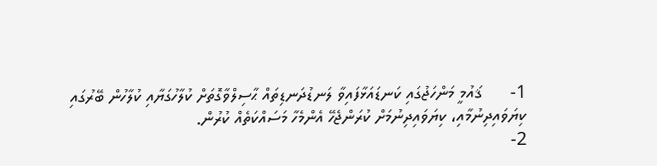1-      ޤައުމީ މަންހަޖުގައި ކަނޑައަޅާފައިވާ ލަނޑުދަނޑިތައް ޙާސިލްވާގޮތަށް ކުލާހުގަޔާއި ކުލާހުން ބޭރުގައި ކިޔަވައިދިނުމާއި، ކިޔަވައިދިނުމަށް ކުރަންޖެހޭ އެންމެހާ މަސައްކަތެއް ކުރުން.
2-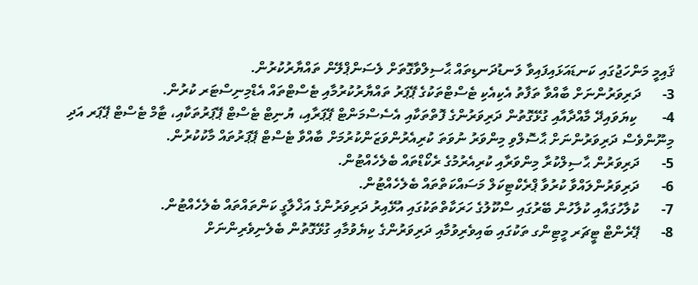ޤައިމީ މަންހަޖުގައި ކަނޑައަޅައިފައިވާ ލަނޑުދަނޑިތައް ޙާސިލްވާގޮތަށް ލެސަންޕްލޭން ތައްޔާރުކުރުން.
3-      ދަރިވަރުންނަށް ބާއްވާ ތަފާތު އެކިއެކި ޓެސްޓްތަކުގެ ޕޭޕަރު ތައްޔާރުކުރުމާއި ޓެސްޓްތައް އެޑްމިނިސްޓަރ ކުރުން.
4-       ކިޔަވައިދޭ މާއްދާއާއި ގުޅޭގޮތުން ދަރިވަރުންގެ ފޮތްތަކާއި އެސެސްމަންޓް ޕޭޕަރާއި، ޔުނިޓް ޓެސްޓް ޕޭޕަރުތަކާއި، ޓާމް ޓެސްޓް ޕޭޕަރ އަދި މިނޫންވެސް ދަރިވަރުންނަށް ޙާސޮލްވި މިންވަރު ނުވަތަ ކުރިއެރުންވަޒަންކުރުމަށް ބާއްވާ ޓެސްޓް ޕޭޕަރުތައް މާކުކުރުން.
5-      ދަރިވަރުން ޙާސިލްކުރާ މިންވަރާއި ކުރިއެރުމުގެ ރެކޯޑްތައް ބެލެހެއްޓުން.
6-      ދަރިވަރުންލައްވާ ކުރުވާ ޕްރެކްޓިކަލް މަސައްކަތްތައް ބެލެހެއްޓުން.
7-      ކުލާހުގައާއި ކުލާހުން ބޭރުގައި ސްކޫލުގެ ހަރަކާތްތަކުގައި އުޅޭއިރު ދަރިވަރުންގެ އަޚްލާގީ ކަންތައްތައް ބެލެހެއްޓުން.
8-      ޕޭރެންޓް ޓީޗަރ މީޓިންގ ތަކުގައި ބައިވެރިވުމާއި ދަރިވަރުންގެ ކިޔެވުމާއި ގުޅޭގޮތުން ބެލެނިވެރިންނަށް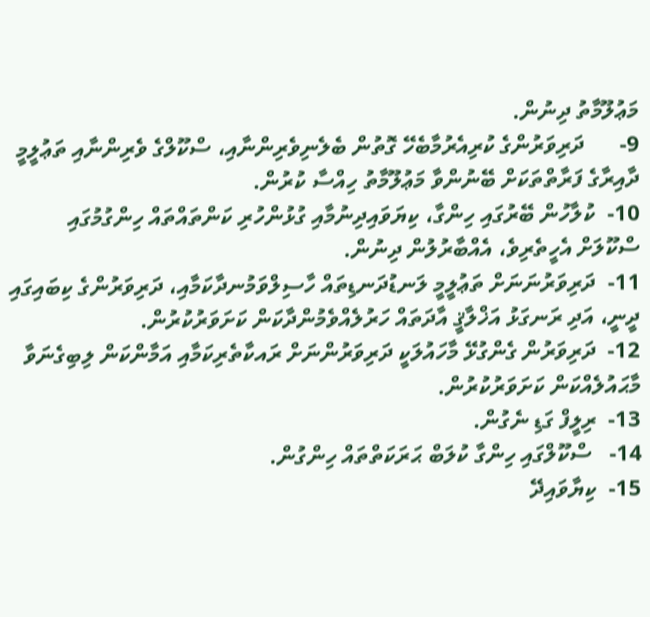މަޢުލޫމާތު ދިނުން.
9-      ދަރިވަރުންގެ ކުރިއެރުމާބެހޭ ގޮތުން ބެލެނިވެރިންނާއި، ސްކޫލްގެ ވެރިންނާއި ތަޢުލީމީ ދާއިރާގެ ފަރާތްތަކަށް ބޭނުންވާ މަޢުލޫމާތު ހިއްސާ ކުރުން.
10-  ކުލާހުން ބޭރުގައި ހިންގާ، ކިޔަވައިދިނުމާއި ގުޅުންހުރި ކަންތައްތައް ހިންގުމުގައި ސްކޫލަށް އެހީތެރިވެ، އެއްބާރުލުން ދިނުން.
11-  ދަރިވަރުނަނަށް ތަޢުލީމީ ލަނޑުދަނޑިތައް ހާސިލްވަމުނދާކަމާއި، ދަރިވަރުންގެ ކިބައިގައި ދީނީ، އަދި ރަނގަޅު އަޚްލާޤީ އާދަތައް ހަރުލެއްވެމުންދާކަން ކަށަވަރުކުރުން.
12-  ދަރިވަރުން ގެންގުޅޭ މާހައުލަކީ ދަރިވަރުންނަށް ރައކާތެރިކަމާއި އަމާންކަން ލިބިގެނަވާ މާޙައުލެއްކަން ކަށަވަރުކުރުން.
13-  ރިލީފް ގަޑި ނެގުން.
14-   ސްކޫލްގައި ހިންގާ ކުލަބް ޙަރަކަތްތައް ހިންގުން.
15-  ކިޔާވައިދޭ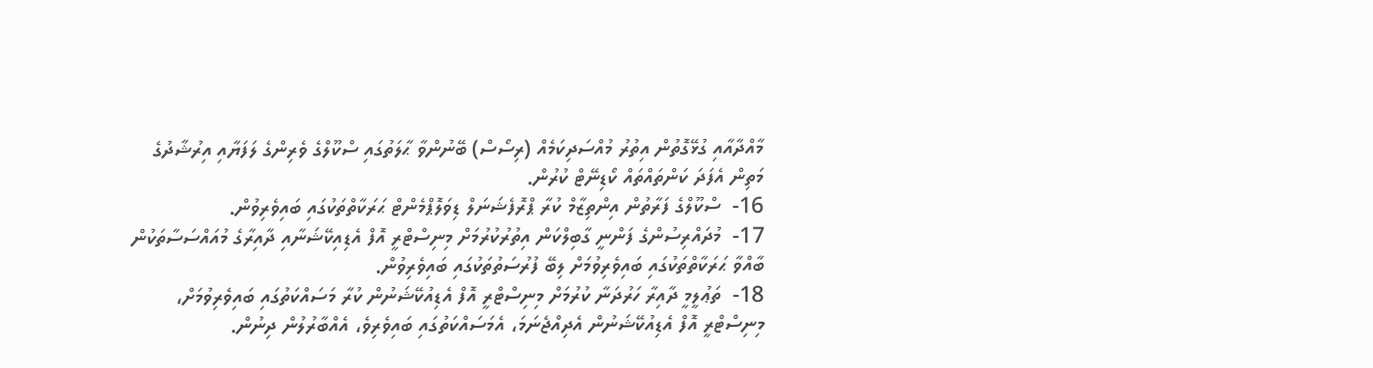މާއްދާއާއި ގުޅޭގޮތުން އިތުރު މުއްސަދިކަމެއް (ރިސޯސް) ބޭނުންވާ ޙާލަތުގައި ސްކޫލްގެ ވެރިންގެ ލަފަޔާއި އިރުޝާދުގެ މަތިން އެފަދަ ކަންތައްތައް ކޯޑިނޭޓް ކުރުން.
16-  ސްކޫލްގެ ފަރާތުން އިންތިޒާމް ކުރާ ޕްރޮފެޝަނަލް ޑިވަލޮޕްމެންޓް ޙަރަކާތްތަކުގައި ބައިވެރިވުން.
17-  މުދައްރިސުންގެ ފަންނީ ގާބިލްކަން އިތުރުކުރުމަށް މިނިސްޓްރީ އޮފް އެޑިއިކޭޝަނާއި ދާއިރާގެ މުއައްސަސާތަކުން ބާއްވާ ޙަރަކާތްތަކުގައި ބައިވެރިވުމަށް ލިބޭ ފުރުސަތުތަކުގައި ބައިވެރިވުން.
18-  ތަޢުލީމީ ދާއިރާ ހަރުދަނާ ކުރުމަށް މިނިސްޓްރީ އޮފް އެޑިއުކޭޝަނުން ކުރާ މަސައްކަތުގައި ބައިވެރިވުމަށް، މިނިސްޓްރީ އޮފް އެޑިއުކޭޝަނުން އެދިއްޖެނަމަ، އެމަސައްކަތުގައި ބައިވެރިވެ، އެއްބާރުލުން ދިނުން.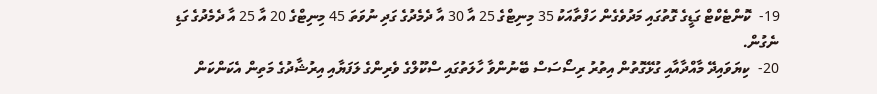19-  ކޮންޓެކްޓް ގަޑީގެ ގޮތުގައި މަދުވެގެން ހަފްތާއަކު 35 މިނިޓްގެ 25 އާ 30 އާ ދެމެދުގެ ގަދި ނުވަތަ 45 މިނިޓްގެ 20 އާ 25 އާ ދެމެދުގެ ގަޑި ނެގުން.
20-  ކިޔަވައިދޭ މާއްދާއާއި ގުޅޭގޮތުން އިތުރު ރިސޯސަސް ބޭނުންވާ ހާލަތުގައި ސްކޫލްގެ ވެރިންގެ ލަފަޔާއި އިރުޝާދުގެ މަތިން އެކަންކަން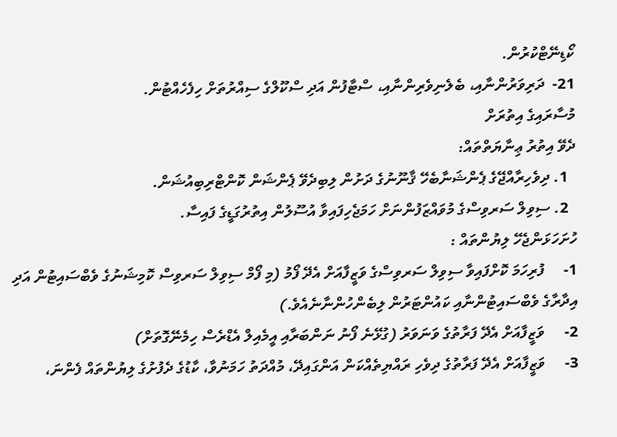ކޯޑިނޭޓްކުރުން.
21-  ދަރިވަރުންނާއި، ބެލެނިވެރިންނާއި، ސްޓާފުން އަދި ސްކޫލްގެ ސިއްރުތަށް ހިފެހެއްޓުން.
މުސާރައިގެ އިތުރަށް
ދެވޭ އިތުރު ޢިނާޔަތްތައް:
  1. ދިވެހިރާއްޖޭގެ ޕެންޝަނާބެހޭ ޤާނޫނުގެ ދަށުން ލިބިދެވޭ ޕެންޝަން ކޮންޓްރިބިއުޝަން.
  2. ސިވިލް ސަރވިސްގެ މުވައްޒަފުންނަށް ހަމަޖެހިފައިވާ އުސޫލުން އިތުރުގަޑީގެ ފައިސާ.
ހުށަހަޅަންޖެހޭ ލިޔުންތައް :
1-     ފުރިހަމަ ކޮށްފައިވާ ސިވިލް ސަރވިސްގެ ވަޒީފާއަށް އެދޭ ފޯމު (މި ފޯމް ސިވިލް ސަރވިސް ކޮމިޝަނުގެ ވެބްސައިޓުން އަދި އިދާރާގެ ވެބްސައިޓުންނާއި ކައުންޓަރުން ލިބެންހުންނާނެއެވެ.)
2-     ވަޒީފާއަށް އެދޭ ފަރާތުގެ ވަނަވަރު (ގުޅޭނެ ފޯނު ނަންބަރާއި އީމެއިލް އެޑްރެސް ހިމެނޭގޮތަށް)
3-     ވަޒީފާއަށް އެދޭ ފަރާތުގެ ދިވެހި ރައްޔިތެއްކަން އަންގައިދޭ، މުއްދަތު ހަމަނުވާ، ކާޑުގެ ދެފުށުގެ ލިޔުންތައް ފެންނަ،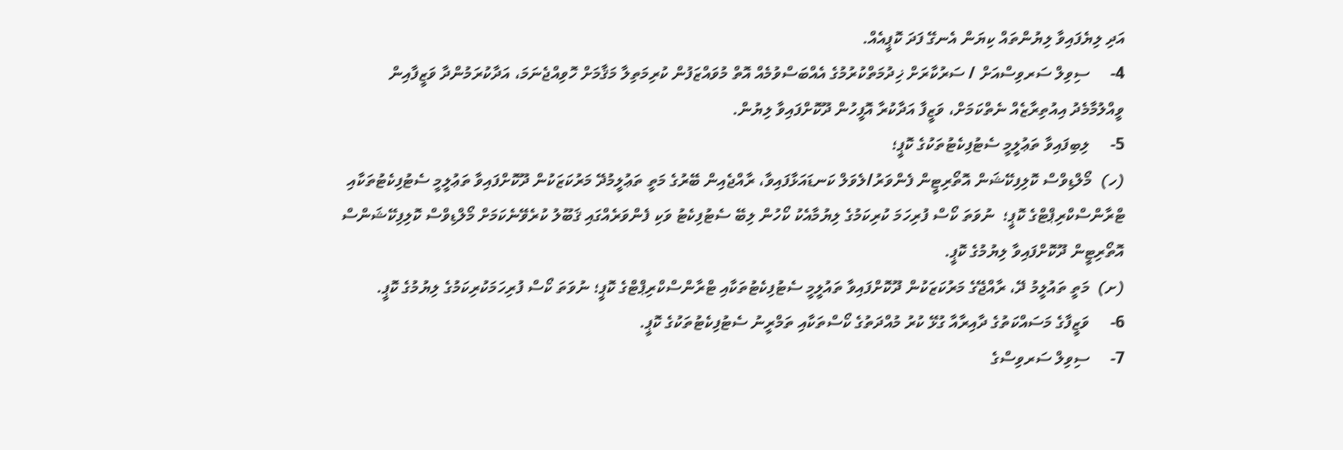އަދި ލިޔެފައިވާ ލިޔުންތައް ކިޔަން އެނގޭ ފަދަ ކޮޕީއެއް.
4-     ސިވިލް ސަރވިސްއަށް / ސަރުކާރަށް ޚިދުމަތްކުރުމުގެ އެއްބަސްވުމެއް އޮތް މުވައްޒަފުން ކުރިމަތިލާ މަޤާމަށް ހޮވިއްޖެނަމަ، އަދާކުރަމުންދާ ވަޒީފާއިން ވީއްލުމާމެދު އިއުތިރާޒެއް ނެތްކަމަށް، ވަޒީފާ އަދާކުރާ އޮފީހުން ދޫކޮށްފައިވާ ލިޔުން.
5-     ލިބިފައިވާ ތަޢުލީމީ ސެޓުފިކެޓުތަކުގެ ކޮޕީ؛
(ހ)  މޯލްޑިވްސް ކޮލިފިކޭޝަން އޮތޯރިޓީން ފެންވަރު/ލެވަލް ކަނޑައަޅާފައިވާ، ރާއްޖެއިން ބޭރުގެ މަތީ ތަޢުލީމުދޭ މަރުކަޒަކުން ދޫކޮށްފައިވާ ތަޢުލީމީ ސެޓުފިކެޓުތަކާއި ޓްރާންސްކްރިޕްޓްގެ ކޮޕީ؛  ނުވަތަ ކޯސް ފުރިހަމަ ކުރިކަމުގެ ލިޔުމާއެކު ކޯހުން ލިބޭ ސެޓުފިކެޓު ވަކި ފެންވަރެއްގައި ޤަބޫލު ކުރެވޭނެކަމަށް މޯލްޑިވްސް ކޮލިފިކޭޝަންސް އޮތޯރިޓީން ދޫކޮށްފައިވާ ލިޔުމުގެ ކޮޕީ.
(ށ)  މަތީ ތައުލީމު ދޭ، ރާއްޖޭގެ މަރުކަޒަކުން ދޫކޮށްފައިވާ ތައުލީމީ ސެޓުފިކެޓުތަކާއި ޓްރާންސްކްރިޕްޓްގެ ކޮޕީ؛ ނުވަތަ ކޯސް ފުރިހަމަކުރިކަމުގެ ލިޔުމުގެ ކޮޕީ.
6-     ވަޒީފާގެ މަސައްކަތުގެ ދާއިރާއާ ގުޅޭ ކުރު މުއްދަތުގެ ކޯސްތަކާއި ތަމްރީނު ސެޓުފިކެޓުތަކުގެ ކޮޕީ.
7-     ސިވިލް ސަރވިސްގެ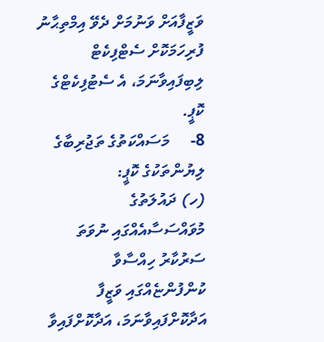ވަޒީފާއަށް ވަނުމަށް ދެވޭ އިމްތިޙާނު ފުރިހަމަކޮށް ސެޓްފިކެޓް ލިބިފައިވާނަމަ، އެ ސެޓުފިކެޓްގެ ކޮޕީ.
8-     މަސައްކަތުގެ ތަޖުރިބާގެ ލިޔުންތަކުގެ ކޮޕީ:
(ހ) ދައުލަތުގެ މުވައްސަސާއެއްގައި ނުވަތަ ސަރުކާރު ހިއްސާވާ ކުންފުންޏެއްގައި ވަޒީފާ އަދާކޮށްފައިވާނަމަ، އަދާކޮށްފައިވާ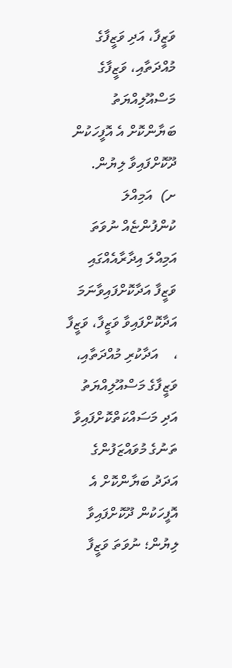ވަޒީފާ، އަދި ވަޒީފާގެ މުއްދަތާއި، ވަޒީފާގެ މަސްއޫލިއްޔަތު ބަޔާންކޮށް އެ އޮފީހަކުން ދޫކޮށްފައިވާ ލިޔުން.
ށ)  އަމިއްލަ ކުންފުންޏެއް ނުވަތަ އަމިއްލަ އިދާރާއެއްގައި ވަޒީފާ އަދާކޮށްފައިވާނަމަ އަދާކޮށްފައިވާ ވަޒީފާ، ވަޒީފާ ،    އަދާކުރި މުއްދަތާއި، ވަޒީފާގެ މަސްއޫލިއްޔަތު އަދި މަސައްކަތްކޮށްފައިވާ ތަނުގެ މުވައްޒަފުންގެ އަދަދު ބަޔާންކޮށް އެ އޮފީހަކުން ދޫކޮށްފައިވާ ލިޔުން؛ ނުވަތަ ވަޒީފާ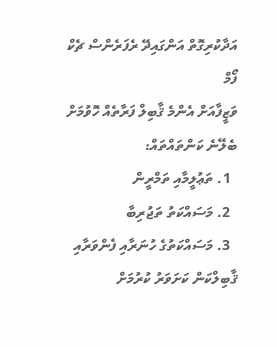އަދާކުރިގޮތް އަންގައިދޭ ރެފަރެންސް ޗެކް ފޯމް
ވަޒީފާއަށް އެންމެ ޤާބިލް ފަރާތެއް ހޮވުމަށް ބެލޭނެ ކަންތައްތައް:
  1. ތަޢުލީމާއި ތަމްރީން
  2. މަސައްކަތު ތަޖުރިބާ
  3. މަސައްކަތުގެ ހުނަރާއި ފެންވަރާއި ޤާބިލްކަން ކަށަވަރު ކުރުމަށް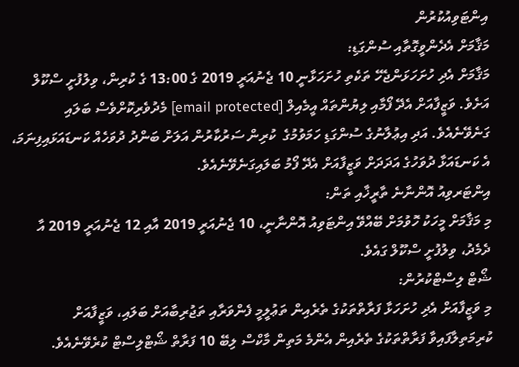އިންޓަވިއުކުރުން
މަޤާމަށް އެދެންވީގޮތާއި ސުންގަޑި:
މަޤާމަށް އެދި ހުށަހަޅަންޖެހޭ ތަކެތި ހުށަހަޅާނީ 10 ޖެނުއަރީ 2019 ގެ 13:00 ގެ ކުރިން، ވިލުފުށީ ސްކޫލް އަށެވެ. ވަޒީފާއަށް އެދޭ ފޯމާއި ލިޔުންތައް އީމެއިލް [email protected] މެދުވެރިކޮށްވެސް ބަލައި ގަނެވޭނެއެވެ. އަދި އިޢުލާނުގެ ސުންގަޑި ހަމަވުމުގެ  ކުރިން ސަރުކާރުން އަލަށް ބަންދު ދުވަހެއް ކަނޑައަޅައިފިނަމަ، އެ ކަނޑައަޅާ ދުވަހުގެ އަދަދަށް ވަޒީފާއަށް އެދޭ ފޯމު ބަލައިގަނެވޭނެއެވެ.
އިންޓަރވިއު އޮންނާނެ ތާރީޚާއި ތަން:
މި މަޤާމަށް މީހަކު ހޮވުމަށް ބޭއްވޭ އިންޓަވިއު އޮންނާނީ، 10 ޖެނުއަރީ 2019 އާއި 12 ޖެނުއަރީ 2019 އާ ދެމެދު، ވިލުފުށީ ސްކޫލް ގައެވެ.
ޝޯޓް ލިސްޓްކުރުން:
މި ވަޒީފާއަށް އެދި ހުށަހަޅާ ފަރާތްތަކުގެ ތެރެއިން ތަޢުލީމީ ފެންވަރާއި ތަޖުރިބާއަށް ބަލައި، ވަޒީފާއަށް ކުރިމަތިލާފައިވާ ފަރާތްތަކުގެ ތެރެއިން އެންމެ މަތިން މާކްސް ލިބޭ 10 ފަރާތް ޝޯޓްލިސްޓް ކުރެވޭނެއެވެ.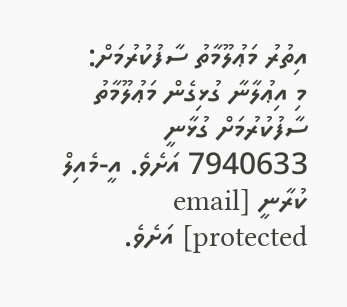އިތުރު މަޢުލޫމާތު ސާފުކުރުމަށް:
މި އިޢުލާނާ ގުޅިގެން މަޢުލޫމާތު ސާފުކުރުމަށް ގުޅާނީ 7940633 އަށެވެ. އީ-މެއިލް ކުރާނީ [email protected] އަށެވެ.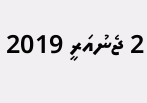2 ޖެނުއަރީ 2019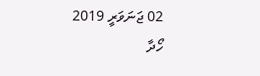02 ޖަނަވަރީ 2019
ހޯދާ